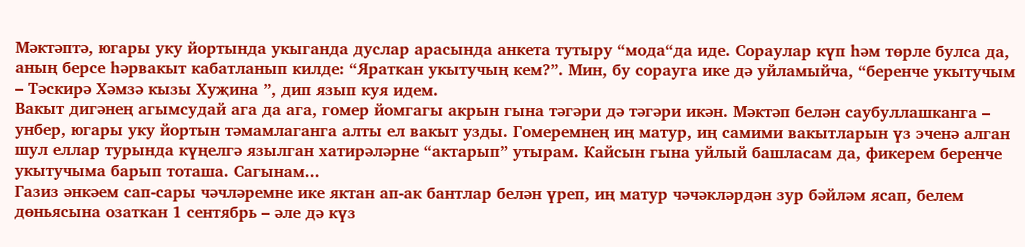Мәктәптә, югары уку йортында укыганда дуслар арасында анкета тутыру “мода“да иде. Сораулар күп һәм төрле булса да, аның берсе һәрвакыт кабатланып килде: “Яраткан укытучың кем?”. Мин, бу сорауга ике дә уйламыйча, “беренче укытучым – Тәскирә Хәмзә кызы Хуҗина ”, дип язып куя идем.
Вакыт дигәнең агымсудай ага да ага, гомер йомгагы акрын гына тәгәри дә тәгәри икән. Мәктәп белән саубуллашканга – унбер, югары уку йортын тәмамлаганга алты ел вакыт узды. Гомеремнең иң матур, иң самими вакытларын үз эченә алган шул еллар турында күңелгә язылган хатирәләрне “актарып” утырам. Кайсын гына уйлый башласам да, фикерем беренче укытучыма барып тоташа. Сагынам...
Газиз әнкәем сап-сары чәчләремне ике яктан ап-ак бантлар белән үреп, иң матур чәчәкләрдән зур бәйләм ясап, белем дөньясына озаткан 1 сентябрь – әле дә күз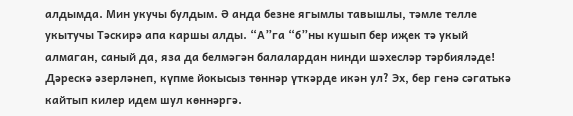алдымда. Мин укучы булдым. Ә анда безне ягымлы тавышлы, тәмле телле укытучы Тәскирә апа каршы алды. “А”га “б”ны кушып бер иҗек тә укый алмаган, саный да, яза да белмәгән балалардан нинди шәхесләр тәрбияләде! Дәрескә әзерләнеп, күпме йокысыз төннәр үткәрде икән ул? Эх, бер генә сәгатькә кайтып килер идем шул көннәргә.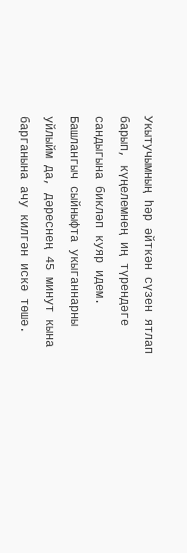Укытучымның һәр әйткән сүзен ятлап барып, күңелемнең иң түрендәге сандыгына бикләп куяр идем. Башлангыч сыйныфта укыганнарны уйлыйм да, дәреснең 45 минут кына барганына ачу килгән искә төшә.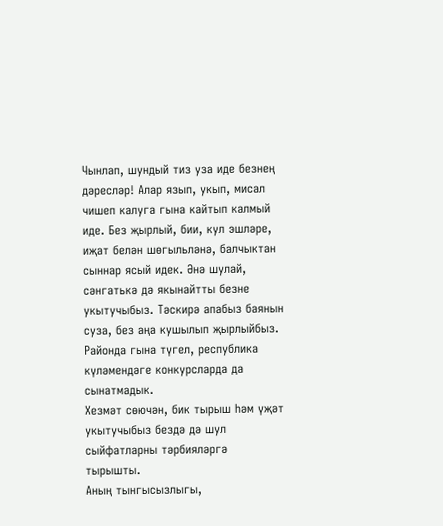Чынлап, шундый тиз уза иде безнең дәресләр! Алар язып, укып, мисал чишеп калуга гына кайтып калмый иде. Без җырлый, бии, кул эшләре, иҗат белән шөгыльләнә, балчыктан сыннар ясый идек. Әнә шулай, сәнгатькә дә якынайтты безне укытучыбыз. Тәскирә апабыз баянын суза, без аңа кушылып җырлыйбыз. Районда гына түгел, республика күләмендәге конкурсларда да сынатмадык.
Хезмәт сөючән, бик тырыш һәм үҗәт укытучыбыз бездә дә шул сыйфатларны тәрбияләргә тырышты.
Аның тынгысызлыгы,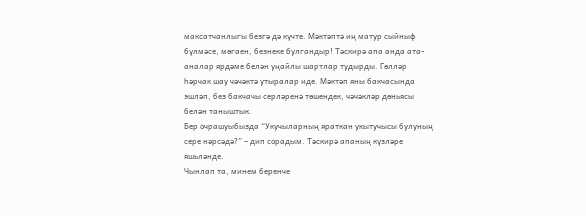максатчанлыгы безгә дә күчте. Мәктәптә иң матур сыйныф бүлмәсе, мөгаен, безнеке булгандыр! Тәскирә апа анда ата-аналар ярдәме белән уңайлы шартлар тудырды. Гөлләр һәрчак шау чәчәктә утыралар иде. Мәктәп яны бакчасында эшләп, без бакчачы серләренә төшендек, чәчәкләр дөньясы белән таныштык.
Бер очрашуыбызда “Укучыларның яраткан укытучысы булуның сере нәрсәдә?” – дип сорадым. Тәскирә апаның күзләре яшьләнде.
Чынлап та, минем беренче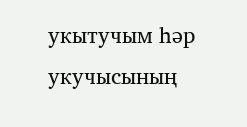укытучым һәр укучысының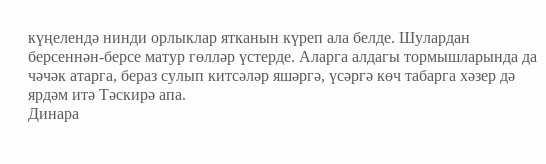күңелендә нинди орлыклар ятканын күреп ала белде. Шулардан берсеннән-берсе матур гөлләр үстерде. Аларга алдагы тормышларында да чәчәк атарга, бераз сулып китсәләр яшәргә, үсәргә көч табарга хәзер дә ярдәм итә Тәскирә апа.
Динара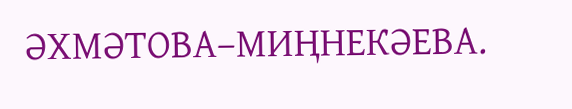ӘХМӘТОВА–МИҢНЕКӘЕВА.